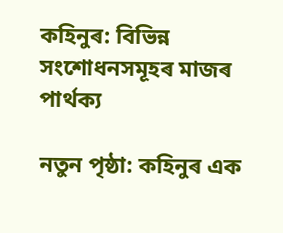কহিনুৰ: বিভিন্ন সংশোধনসমূহৰ মাজৰ পাৰ্থক্য

নতুন পৃষ্ঠা: কহিনুৰ এক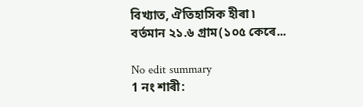বিখ্যাত, ঐতিহাসিক হীৰা ৷ বৰ্তমান ২১.৬ গ্ৰাম(১০৫ কেৰে...

No edit summary
1 নং শাৰী: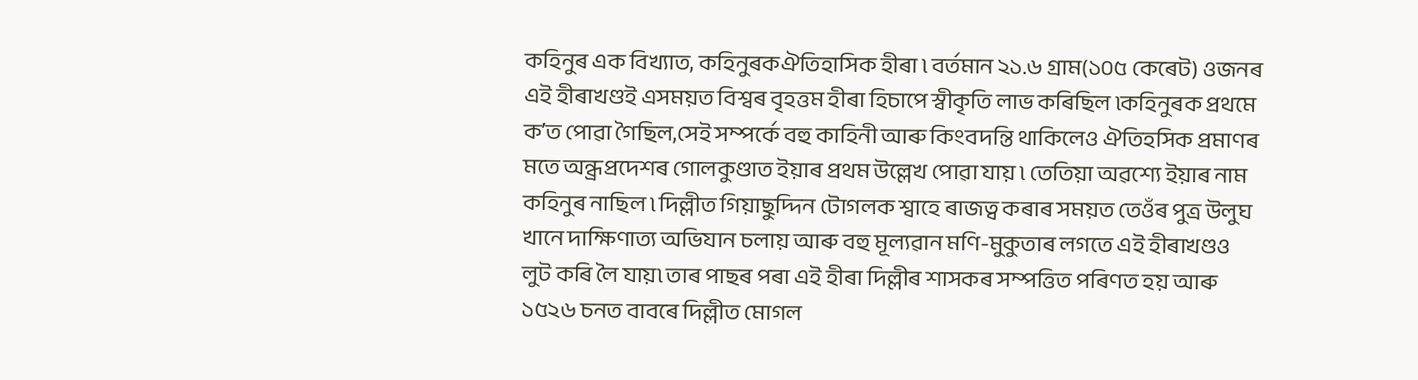কহিনুৰ এক বিখ্যাত, কহিনুৰকঐতিহাসিক হীৰা ৷ বৰ্তমান ২১.৬ গ্ৰাম(১০৫ কেৰেট) ওজনৰ এই হীৰাখণ্ডই এসময়ত বিশ্বৰ বৃহত্তম হীৰা হিচাপে স্বীকৃতি লাভ কৰিছিল ৷কহিনুৰক প্ৰথমে কʼত পোৱা গৈছিল,সেই সম্পৰ্কে বহু কাহিনী আৰু কিংবদন্তি থাকিলেও ঐতিহসিক প্ৰমাণৰ মতে অন্ধ্ৰপ্ৰদেশৰ গোলকুণ্ডাত ইয়াৰ প্ৰথম উল্লেখ পোৱা যায় ৷ তেতিয়া অৱশ্যে ইয়াৰ নাম কহিনুৰ নাছিল ৷ দিল্লীত গিয়াছুদ্দিন টোগলক শ্বাহে ৰাজত্ব কৰাৰ সময়ত তেওঁৰ পুত্ৰ উলুঘ খানে দাক্ষিণাত্য অভিযান চলায় আৰু বহু মূল্যৱান মণি-মুকুতাৰ লগতে এই হীৰাখণ্ডও লুট কৰি লৈ যায়৷ তাৰ পাছৰ পৰা এই হীৰা দিল্লীৰ শাসকৰ সম্পত্তিত পৰিণত হয় আৰু ১৫২৬ চনত বাবৰে দিল্লীত মোগল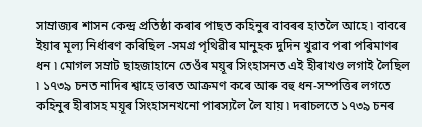সাম্ৰাজ্যৰ শাসন কেন্দ্ৰ প্ৰতিষ্ঠা কৰাৰ পাছত কহিনুৰ বাবৰৰ হাতলৈ আহে ৷ বাবৰে ইয়াৰ মূল্য নিৰ্ধাৰণ কৰিছিল -সমগ্ৰ পৃথিৱীৰ মানুহক দুদিন খুৱাব পৰা পৰিমাণৰ ধন ৷ মোগল সম্ৰাট ছাহজাহানে তেওঁৰ ময়ূৰ সিংহাসনত এই হীৰাখণ্ড লগাই লৈছিল ৷ ১৭৩৯ চনত নাদিৰ শ্বাহে ভাৰত আক্ৰমণ কৰে আৰু বহু ধন-সম্পত্তিৰ লগতে কহিনুৰ হীৰাসহ ময়ূৰ সিংহাসনখনো পাৰস্যলৈ লৈ যায় ৷ দৰাচলতে ১৭৩৯ চনৰ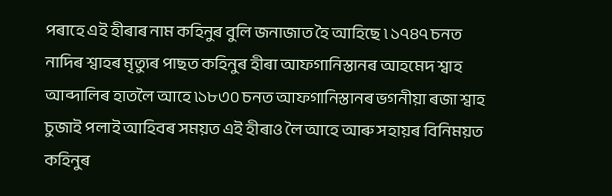পৰাহে এই হীৰাৰ নাম কহিনুৰ বুলি জনাজাত হৈ আহিছে ৷ ১৭৪৭ চনত নাদিৰ শ্বাহৰ মৃত্যুৰ পাছত কহিনুৰ হীৰা আফগানিস্তানৰ আহমেদ শ্বাহ আব্দালিৰ হাতলৈ আহে ৷১৮৩০ চনত আফগানিস্তানৰ ভগনীয়া ৰজা শ্বাহ চুজাই পলাই আহিবৰ সময়ত এই হীৰাও লৈ আহে আৰু সহায়ৰ বিনিময়ত কহিনুৰ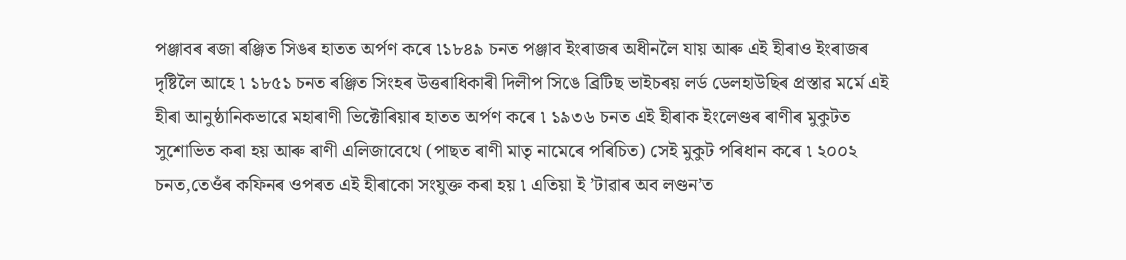পঞ্জাবৰ ৰজা ৰঞ্জিত সিঙৰ হাতত অৰ্পণ কৰে ৷১৮৪৯ চনত পঞ্জাব ইংৰাজৰ অধীনলৈ যায় আৰু এই হীৰাও ইংৰাজৰ দৃষ্টিলৈ আহে ৷ ১৮৫১ চনত ৰঞ্জিত সিংহৰ উত্তৰাধিকাৰী দিলীপ সিঙে ব্ৰিটিছ ভাইচৰয় লৰ্ড ডেলহাউছিৰ প্ৰস্তাৱ মৰ্মে এই হীৰা আনুষ্ঠানিকভাৱে মহাৰাণী ভিক্টোৰিয়াৰ হাতত অৰ্পণ কৰে ৷ ১৯৩৬ চনত এই হীৰাক ইংলেণ্ডৰ ৰাণীৰ মুকুটত সুশোভিত কৰা হয় আৰু ৰাণী এলিজাবেথে (পাছত ৰাণী মাতৃ নামেৰে পৰিচিত) সেই মুকুট পৰিধান কৰে ৷ ২০০২ চনত,তেওঁৰ কফিনৰ ওপৰত এই হীৰাকো সংযুক্ত কৰা হয় ৷ এতিয়া ই ʼটাৱাৰ অব লণ্ডনʼত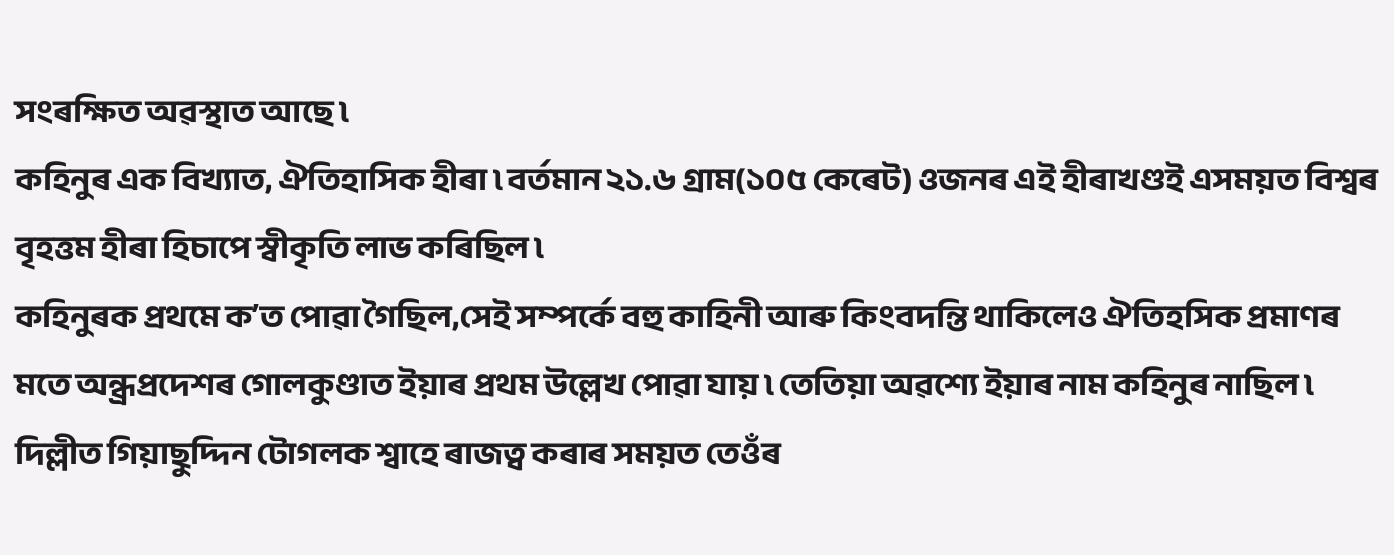সংৰক্ষিত অৱস্থাত আছে ৷
কহিনুৰ এক বিখ্যাত, ঐতিহাসিক হীৰা ৷ বৰ্তমান ২১.৬ গ্ৰাম(১০৫ কেৰেট) ওজনৰ এই হীৰাখণ্ডই এসময়ত বিশ্বৰ বৃহত্তম হীৰা হিচাপে স্বীকৃতি লাভ কৰিছিল ৷
কহিনুৰক প্ৰথমে কʼত পোৱা গৈছিল,সেই সম্পৰ্কে বহু কাহিনী আৰু কিংবদন্তি থাকিলেও ঐতিহসিক প্ৰমাণৰ মতে অন্ধ্ৰপ্ৰদেশৰ গোলকুণ্ডাত ইয়াৰ প্ৰথম উল্লেখ পোৱা যায় ৷ তেতিয়া অৱশ্যে ইয়াৰ নাম কহিনুৰ নাছিল ৷ দিল্লীত গিয়াছুদ্দিন টোগলক শ্বাহে ৰাজত্ব কৰাৰ সময়ত তেওঁৰ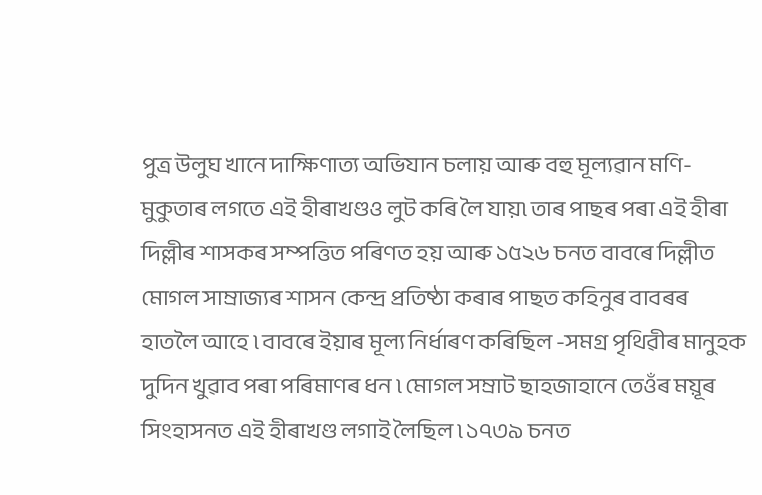পুত্ৰ উলুঘ খানে দাক্ষিণাত্য অভিযান চলায় আৰু বহু মূল্যৱান মণি-মুকুতাৰ লগতে এই হীৰাখণ্ডও লুট কৰি লৈ যায়৷ তাৰ পাছৰ পৰা এই হীৰা দিল্লীৰ শাসকৰ সম্পত্তিত পৰিণত হয় আৰু ১৫২৬ চনত বাবৰে দিল্লীত মোগল সাম্ৰাজ্যৰ শাসন কেন্দ্ৰ প্ৰতিষ্ঠা কৰাৰ পাছত কহিনুৰ বাবৰৰ হাতলৈ আহে ৷ বাবৰে ইয়াৰ মূল্য নিৰ্ধাৰণ কৰিছিল -সমগ্ৰ পৃথিৱীৰ মানুহক দুদিন খুৱাব পৰা পৰিমাণৰ ধন ৷ মোগল সম্ৰাট ছাহজাহানে তেওঁৰ ময়ূৰ সিংহাসনত এই হীৰাখণ্ড লগাই লৈছিল ৷ ১৭৩৯ চনত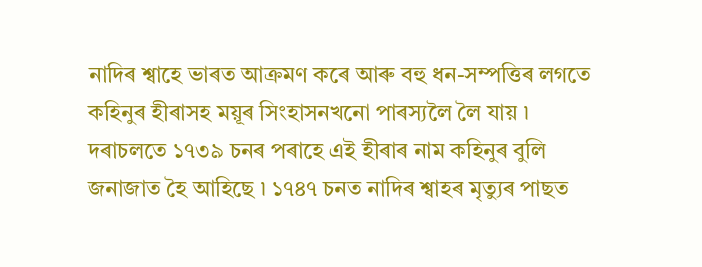নাদিৰ শ্বাহে ভাৰত আক্ৰমণ কৰে আৰু বহু ধন-সম্পত্তিৰ লগতে কহিনুৰ হীৰাসহ ময়ূৰ সিংহাসনখনো পাৰস্যলৈ লৈ যায় ৷ দৰাচলতে ১৭৩৯ চনৰ পৰাহে এই হীৰাৰ নাম কহিনুৰ বুলি জনাজাত হৈ আহিছে ৷ ১৭৪৭ চনত নাদিৰ শ্বাহৰ মৃত্যুৰ পাছত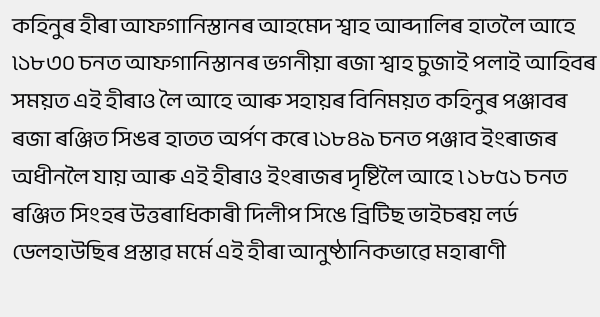কহিনুৰ হীৰা আফগানিস্তানৰ আহমেদ শ্বাহ আব্দালিৰ হাতলৈ আহে ৷১৮৩০ চনত আফগানিস্তানৰ ভগনীয়া ৰজা শ্বাহ চুজাই পলাই আহিবৰ সময়ত এই হীৰাও লৈ আহে আৰু সহায়ৰ বিনিময়ত কহিনুৰ পঞ্জাবৰ ৰজা ৰঞ্জিত সিঙৰ হাতত অৰ্পণ কৰে ৷১৮৪৯ চনত পঞ্জাব ইংৰাজৰ অধীনলৈ যায় আৰু এই হীৰাও ইংৰাজৰ দৃষ্টিলৈ আহে ৷ ১৮৫১ চনত ৰঞ্জিত সিংহৰ উত্তৰাধিকাৰী দিলীপ সিঙে ব্ৰিটিছ ভাইচৰয় লৰ্ড ডেলহাউছিৰ প্ৰস্তাৱ মৰ্মে এই হীৰা আনুষ্ঠানিকভাৱে মহাৰাণী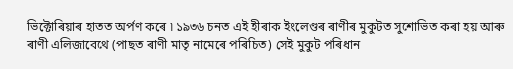ভিক্টোৰিয়াৰ হাতত অৰ্পণ কৰে ৷ ১৯৩৬ চনত এই হীৰাক ইংলেণ্ডৰ ৰাণীৰ মুকুটত সুশোভিত কৰা হয় আৰু ৰাণী এলিজাবেথে (পাছত ৰাণী মাতৃ নামেৰে পৰিচিত) সেই মুকুট পৰিধান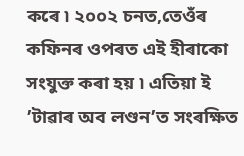কৰে ৷ ২০০২ চনত,তেওঁৰ কফিনৰ ওপৰত এই হীৰাকো সংযুক্ত কৰা হয় ৷ এতিয়া ই ʼটাৱাৰ অব লণ্ডনʼত সংৰক্ষিত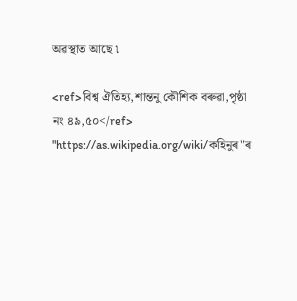অৱস্থাত আছে ৷

<ref>বিশ্ব ঐতিহ্য,শান্তনু কৌশিক বৰুৱা,পৃষ্ঠা নং ৪৯,৫০</ref>
"https://as.wikipedia.org/wiki/কহিনুৰ"ৰ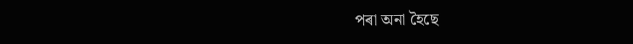পৰা অনা হৈছে